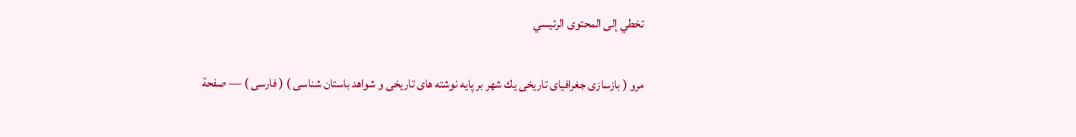تخطي إلى المحتوى الرئيسي

مرو ( بازسازى جغرافياى تاريخى يك شهر بر پايه نوشته هاى تاريخى و شواهد باستان شناسى ) ( فارسى ) — صفحة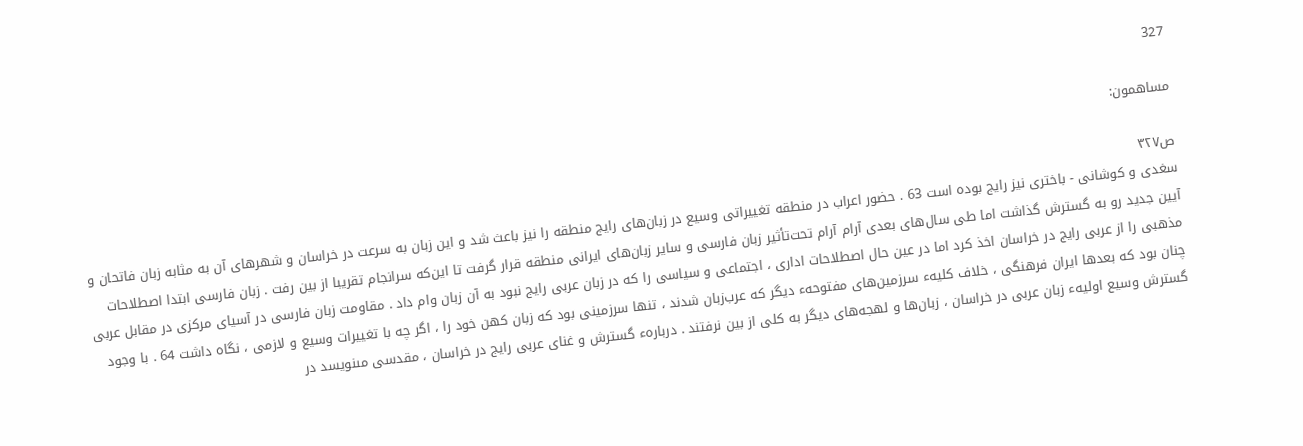327

مساهمون:

ص٣٢٧
سغدى و كوشانى - باخترى نيز رايج بوده است 63 . حضور اعراب در منطقه تغييراتى وسيع در زبان‌هاى رايج منطقه را نيز باعث شد و اين زبان به سرعت در خراسان و شهرهاى آن به مثابه زبان فاتحان و آيين جديد رو به گسترش گذاشت اما طى سال‌هاى بعدى آرام آرام تحت‌تأثير زبان فارسى و ساير زبان‌هاى ايرانى منطقه قرار گرفت تا اين‌كه سرانجام تقريبا از بين رفت . زبان فارسى ابتدا اصطلاحات مذهبى را از عربى رايج در خراسان اخذ كرد اما در عين حال اصطلاحات ادارى ، اجتماعى و سياسى را كه در زبان عربى رايج نبود به آن زبان وام داد . مقاومت زبان فارسى در آسياى مركزى در مقابل عربى چنان بود كه بعدها ايران فرهنگى ، خلاف كليهء سرزمين‌هاى مفتوحهء ديگر كه عرب‌زبان شدند ، تنها سرزمينى بود كه زبان كهن خود را ، اگر چه با تغييرات وسيع و لازمى ، نگاه داشت 64 . با وجود گسترش وسيع اوليهء زبان عربى در خراسان ، زبان‌ها و لهجه‌هاى ديگر به كلى از بين نرفتند . دربارهء گسترش و غناى عربى رايج در خراسان ، مقدسى مىنويسد در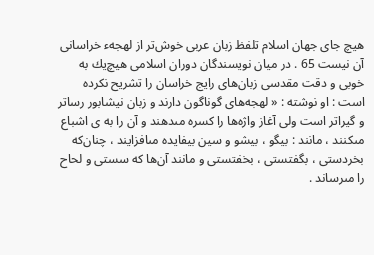هيچ جاى جهان اسلام تلفظ زبان عربى خوش‌تر از لهجهء خراسانى آن نيست 65 . در ميان نويسندگان دوران اسلامى هيچ‌يك به خوبى و دقت مقدسى زبان‌هاى رايج خراسان را تشريح نكرده است : او نوشته : « لهجه‌هاى گوناگون دارند و زبان نيشابور رساتر و گيراتر است ولى آغاز واژه‌ها را كسره مىدهند و آن را به ى اشباع مىكنند ، مانند : بيگو ، بيشو و سين بيفايده مىافزايند ، چنان‌كه بخردستى ، بگفتستى ، بخفتستى و مانند آن‌ها كه سستى و لحاح را مىرساند .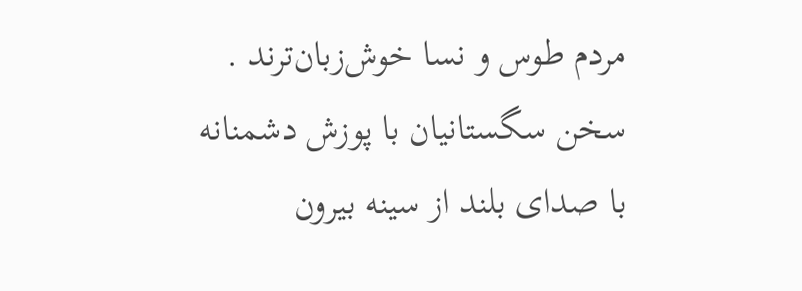مردم طوس و نسا خوش‌زبان‌ترند . سخن سگستانيان با پوزش دشمنانه با صداى بلند از سينه بيرون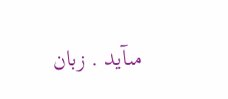مىآيد . زبان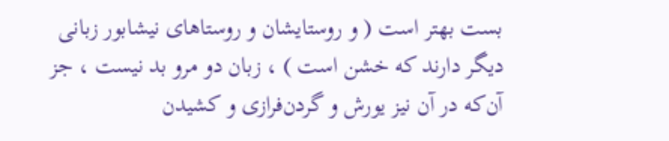بست بهتر است ( و روستايشان و روستاهاى نيشابور زبانى ديگر دارند كه خشن است ) ، زبان دو مرو بد نيست ، جز آن‌كه در آن نيز يورش و گردن‌فرازى و كشيدن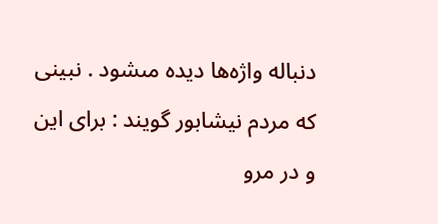دنباله واژه‌ها ديده مىشود . نبينى كه مردم نيشابور گويند : براى اين و در مرو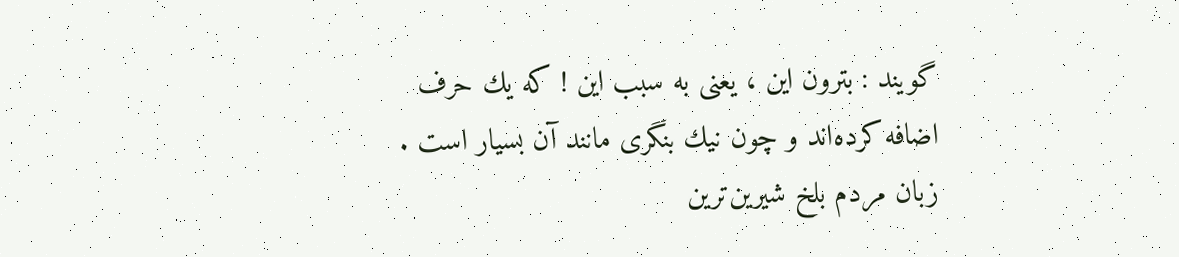گويند : بترون اين ، يعنى به سبب اين ! كه يك حرف اضافه كرده‌اند و چون نيك بنگرى مانند آن بسيار است . زبان مردم بلخ شيرين‌ترين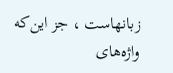زبانهاست ، جز اين‌كه واژه‌هاى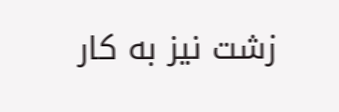زشت نيز به كار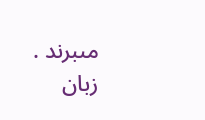مىبرند . زبان